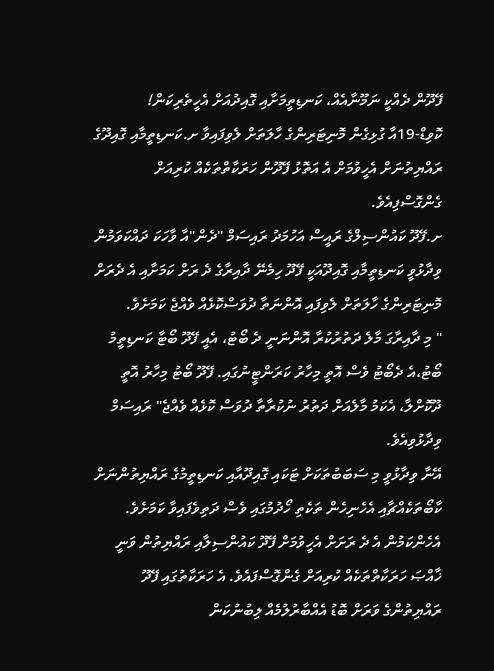ފޭދޫން ދެއްކީ ނަމޫނާއެއް، ކަނޑިތީމަށާއި ގޮއިދުއަށް އެހީތެރިކަން!
ކޮވިޑް-19އާ ގުޅިގެން މޮނިޓަރިންގެ ހާލަތަށް ލެވިފައިވާ ށ.ކަނޑިތީމާއި ގޮއިދޫގެ ރައްޔިތުނަށް އެހީވުމަށް އެ އަތޮޅު ފޭދޫން ހަރަކާތްތަކެއް ކުރިއަށް ގެންގޮސްފިއެވެ.
ށ.ފޭދޫ ކައުންސިލްގެ ރައީސް އަހުމަދު ރައިސަމް "ދެން"އާ ވާހަކަ ދައްކަވަމުން ވިދާޅުވީ ކަނޑިތީމާއި ގޮއިދޫއަކީ ފޭދޫ ހިމެނޭ ދާއިރާގެ ދެ ރަށް ކަމަށާއި އެ ދެރަށް މޮނިޓަރިންގެ ހާލަތަށް ލެވިފައި އޮންނަތާ ދުވަސްކޮޅެއް ވެއްޖެ ކަމަށެވެ.
" މި ދާއިރާގަ މާލެ ދަތުރުކުރާ އޮންނަނީ ދެ ބޯޓު، އެއީ ފޭދޫ ބޯޓާ ކަނޑިތީމު ބޯޓު،އެ ދެބޯޓު ވެސް އޮތީ މިހާރު ކަރަންޓީނުގައި. ފޭދޫ ބޯޓު މިހާރު އޮތީ ދޫކޮށްލާ، އެކަމު މާލެއަށް ދަތުރު ނުކުރާތާ ދުވަސް ކޮޅެއް ވެއްޖެ" ރައިސަމް ވިދާޅުވިއެވެ.
އޭނާ ވިދާޅުވީ މި ސަބަބުތަކަށް ޓަކައި ގޮއިދޫއާއި ކަނޑިތީމުގެ ރައްޔިތުންނަށް ކާބޯތަކެއްޗާއި އެހެނިހެން ތަކެތި ހޯދުމުގައި ވެސް ދަތިވެފައިވާ ކަމަށެވެ.
އެހެންކަމުން އެ ދެ ރަށަށް އެހީވުމަށް ފޭދޫ ކައުންސިލާއި ރައްޔިތުން ވަނީ ޚާއްޞަ ހަރަކާތްތަކެއް ކުރިއަށް ގެންގޮސްފައެވެ. އެ ހަރަކާތުގައި ފޭދޫ ރައްޔިތުންގެ ވަރަށް ބޮޑު އެއްބާރުލުމެއް ލިބުނުކަން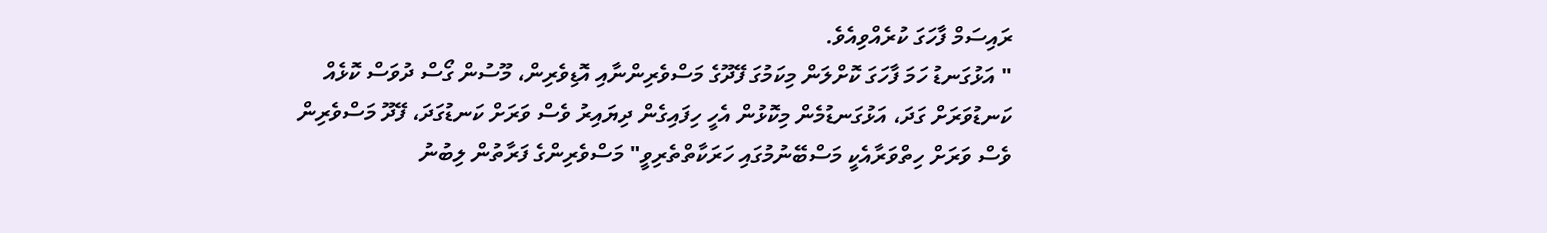ރައިސަމް ފާހަގަ ކުރެއްވިއެވެ.
" އަޅުގަނޑު ހަމަ ފާހަގަ ކޮށްލަން މިކަމުގަ ފޭދޫގެ މަސްވެރިންނާއި އޮޑިވެރިން، މޫސުން ގޯސް ދުވަސް ކޮޅެއް ކަނޑުވަރަށް ގަދަ، އަޅުގަނޑުމެން މިކޮޅުން އެހީ ހިފައިގެން ދިޔައިރު ވެސް ވަރަށް ކަނޑުގަދަ، ފޭދޫ މަސްވެރިން ވެސް ވަރަށް ހިތްވަރާއެކީ މަސްބޭނުމުގައި ހަރަކާތްތެރިވީ" މަސްވެރިންގެ ފަރާތުން ލިބުނު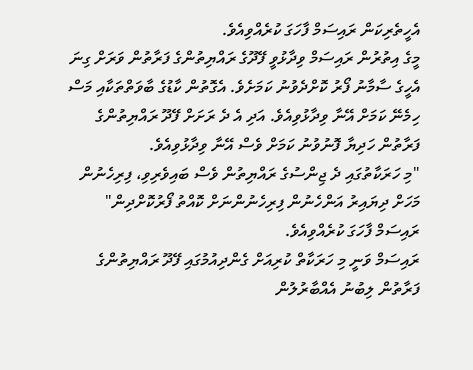އެހީތެރިކަން ރައިސަމް ފާހަގަ ކުރެއްވިއެވެ.
މީގެ އިތުރުން ރައިސަމް ވިދާޅުވީ ފޭދޫގެ ރައްޔިތުންގެ ފަރާތުން ވަރަށް ގިނަ އެހީގެ ސާމާނު ފޯރު ކޮށްދެވުނު ކަމަށެވެ. އެގޮތުން ކާޑުގެ ބާވަތްތަކާއި މަސް ހިމެނޭ ކަމަށް އޭނާ ވިދާޅުވިއެވެ. އަދި އެ ދެ ރަށަށް ފޭދޫ ރައްޔިތުންގެ ފަރާތުން ހަދިޔާ ފޮނުވުނު ކަމަށް ވެސް އޭނާ ވިދާޅުވިއެވެ.
"މި ހަރަކާތުގައި ދެ ޖިންސުގެ ރައްޔިތުން ވެސް ބައިވެރިވި، ފިރިހެނުން މަހަށް ދިޔައިރު އަންހެނުން ފިރިހެނުންނަށް ކޮއްތު ފޯރުކޮށްދިން" ރައިސަމް ފާހަގަ ކުރެއްވިއެވެ.
ރައިސަމް ވަނީ މި ހަރަކާތް ކުރިއަށް ގެންދިއުމުގައި ފޭދޫ ރައްޔިތުންގެ ފަރާތުން ލިބުނު އެއްބާރުލުން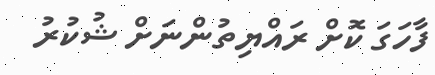ފާހަގަ ކޮށް ރައްޔިތުންނަށް ޝުކުރު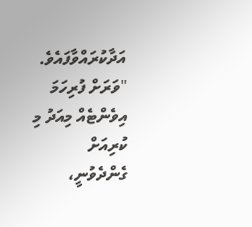އަދާކުރައްވާފައެވެ.
"ވަރަށް ފުރިހަމަ އިވެންޓެއް މިއަދު މި ކުރިއަށް ގެންދެވުނީ،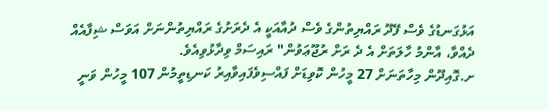އަޅުގަނޑުގެ ވެސް ފޭދޫ ރައްޔިތުންގެ ވެސް ދުއާއަކީ އެ ދެރަށުގެ ރައްޔިތުންނަށް އަވަސް ޝިފާއެއް ދެއްވާ، އާންމު ހާލަތަށް އެ ދެ ރަށް ރުޖޫޢަވުން" ރައިސަމް ވިދާޅުވިއެވެ.
ށ.ގޮއިދޫން މިހާތަނަށް 27 މީހުން ކޮވިޑަށް ފައްސިވެފައިވާއިރު ކަނޑިތީމުން 107 މީހުން ވަނީ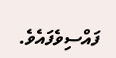ފައްސިވެފައެވެ.